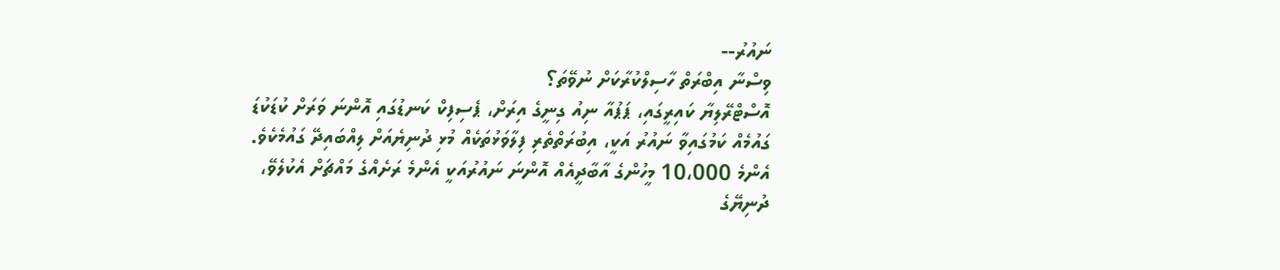ނައުރު--
ވިސްނާ އިބްރަތް ހާސިލްކުރާކަށް ނުވޭތަ؟
އޮސްޓްރޭލިޔާ ކައިރީގައި، ޕަޕުއާ ނިއު ގިނީގެ އިރަށް، ޕެސިފިކް ކަނޑުގައި އޮންނަ ވަރަށް ކުޑަކުޑަ ގައުމެއް ކަމުގައިވާ ނައުރު އަކީ، އިބުރަތްތެރި ފިލާވަޅުތަކެއް މުޅި ދުނިޔެއަށް ލިއްބައިދޭ ގައުމެކެވެ. އެންމެ 10،000 މީހުންގެ އާބާދީއެއް އޮންނަ ނައުރުއަކީ އެންމެ ރަށެއްގެ މައްޗަށް އެކުލެވޭ، ދުނިޔޭގެ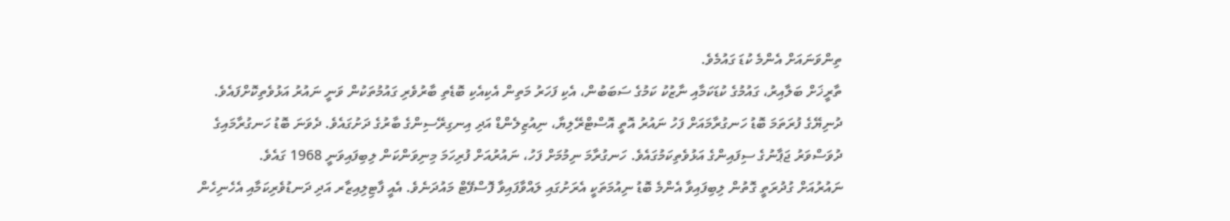ތިންވަނައަށް އެންމެ ކުޑަ ގައުމެވެ.
ތާރީޚަށް ބަލާއިރު، ގައުމުގެ ކުޑަކަމާއި ނާޒުކު ކަމުގެ ސަބަބުން، އެކި ފަހަރު މަތިން އެކިއެކި ބޮޑެތި ބާރުވެރި ގައުމުތަކުން ވަނީ ނައުރު އަޅުވެތިކޮށްފައެވެ. ދުނިޔޭގެ ފުރަތަމަ ބޮޑު ހަނގުރާމައަށް ފަހު ނައުރު އޮތީ އޮސްޓްރޭލިޔާ، ނިއުޒިލެންޑް އަދި އިނގިރޭސިންގެ ބާރުގެ ދަށުގައެވެ. ދެވަނަ ބޮޑު ހަނގުރާމައިގެ ދުވަސްވަރު ޖަޕާނުގެ ސިފައިންގެ އަޅުވެތިކަމުގައެވެ. ހަނގުރާމަ ނިމުމަށް ފަހު، ނައުރުއަށް ފުރިހަމަ މިނިވަންކަން ލިބިފައިވަނީ 1968 ގައެވެ.
ނައުރުއަށް ގުދުރަތީ ގޮތުން ލިބިފައިވާ އެންމެ ބޮޑު ނިއުމަތަކީ އެރަށުގައި ލައްވާފައިވާ ފޮސްފޭޓް މައުދަނެވެ. އެއީ ފާޓިލިއިޒާރ އަދި ދަނޑުވެރިކަމާއި އެހެނިހެން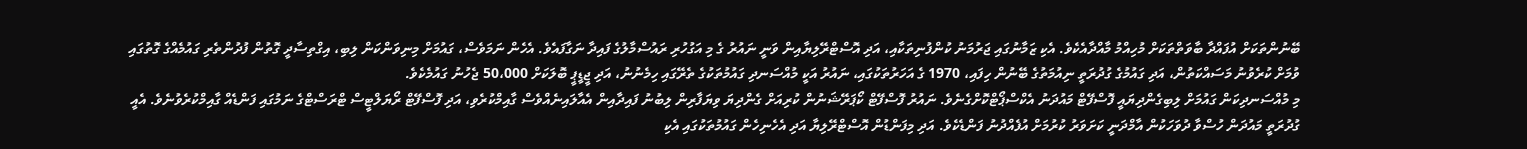ބޭނުންތަކަށް އުފައްދާ ބާވަތްތަކަށް މުހިއްމު މާއްދާއެކެވެ. އެކި ޒަމާނުގައި ޖަރުމަނު ކުންފުނިތަކާއި، އަދި އޮސްޓްރޭލިޔާއިން ވަނީ ނައުރު ގެ މި އަގުހުރި ރައުސްމާލުގެ ފައިދާ ނަގާފައެވެ. އެހެން ނަމަވެސް، ގައުމަށް މިނިވަންކަން ލިބި، އިގްތިސާދީ ގޮތުން ފުދުންތެރި ގައުމެއްގެ ގޮތުގައި ވުމަށް ކުރެވުނު މަސައްކަތުން، އަދި ގައުމުގެ ގުދުރަތީ ނިއުމަތުގެ ބޭނުން ހިފައި، 1970 ގެ އަހަރުތަކުގައި، ނައުރު އަކީ މުއްސަނދި ގައުމުތަކުގެ ތެރޭގައި ހިމެނުނު، އަދި ޖީޑީޕީ ބޮލަކަށް 50،000 ޖެހުނު ގައުމެކެވެ.
މި މުއްސަނދިކަން ގައުމަށް ލިބިގެންދިޔައީ ފޮސްފޭޓް މައުދަނު އެކްސްޕޯޓްކޮށްގެނެވެ. ނައުރު ފޮސްފޭޓް ކޯޕަރޭޝަނުން ކުރިއަށް ގެންދިޔަ ވިޔަފާރިން ލިބުނު ފައިދާއިން އެއާލައިނެއްވެސް ގާއިމްކުރެވި، އަދި ފޮސްފޭޓް ރޯޔަލްޓީސް ޓްރަސްޓްގެ ނަމުގައި ފަންޑެއް ގާއިމްކުރެވުނެވެ. އެއީ ގުދުރަތީ މައުދަން ހުސްވާ ދުވަހަކުން އާމްދަނީ ކަށަވަރު ކުރުމަށް އުފެއްދުނު ފަންޑެކެވެ. އަދި މިފަންޑުން އޮސްޓްރޭލިޔާ އަދި އެހެނިހެން ގައުމުތަކުގައި އެކި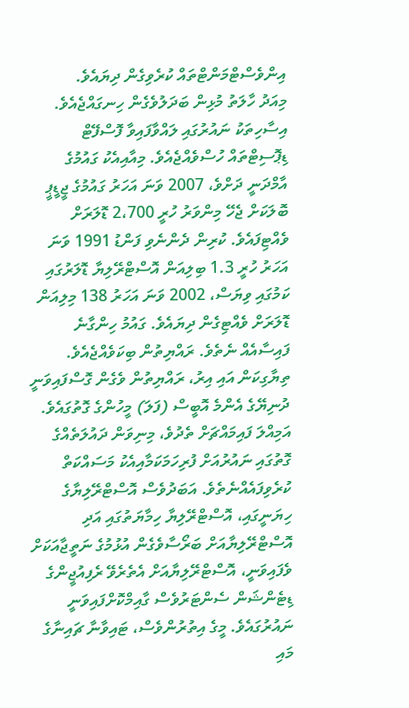އިންވެސްޓްމަންޓްތައް ކުރެވިގެން ދިޔައެވެ.
މިއަދު ހާލަތު މުޅިން ބަދަލުވެގެން ހިނގައްޖެއެވެ. އިސާހިތަކު ނައުރުގައި ލައްވާފައިވާ ފޮސްފޭޓް ޑިޕޮސިޓްތައް ހުސްވެއްޖެއެވެ. މިއާއިއެކު ގައުމުގެ އާމްދަނީ ދަށްވެ، 2007 ވަނަ އަހަރު ގައުމުގެ ޖީޑީޕީ ބޮލަކަށް ޖެހޭ މިންވަރު ހުރީ 2،700 ޑޮލަރަށް ވެއްޓިފައެވެ. ކުރިން ދެންނެވި ފަންޑު 1991 ވަނަ އަހަރު ހުރީ 1.3 ބިލިއަން އޮސްޓްރޭލިޔާ ޑޮލަރުގައި ކަމުގައި ވިޔަސް، 2002 ވަނަ އަހަރު 138 މިލިއަން ޑޮލަރަށް ވެއްޓިގެން ދިޔައެވެ. ގައުމު ހިންގާނެ ފައިސާއެއް ނެތެވެ. ރައްޔިތުން ބިކަވެއްޖެއެވެ. ތިޔާގިކަން އައި އިރު، ރައްޔިތުން ވެގެން ގޮސްފައިވަނީ ދުނިޔޭގެ އެންމެ އޮބީސް (ފަލަ) މީހުންގެ ގޮތުގައެވެ.
އަމިއްލަ ފައިމައްޗަށް ތެދުވެ، މިނިވަން ދައުލަތެއްގެ ގޮތުގައި ނައުރުއަށް ފުރިހަމަކަމާއިއެކު މަސައްކަތް ކުރެވިފައެއްނެތެވެ. އަބަދުވެސް އޮސްޓްރޭލިޔާގެ ހިޔަނީގައި، އޮސްޓްރޭލިޔާ ހިމާޔަތުގައި އަދި އޮސްޓްރޭލިޔާއަށް ބަރޯސާވެގެން އުޅުމުގެ ނަތީޖާއަކަށް ވެފައިވަނީ، އޮސްޓްރޭލިޔާއަށް އެތެރެވޭ ރެފިއުޖީންގެ ޑިޓެންޝަން ސެންޓަރުވެސް ގާއިމްކޮށްފައިވަނީ ނައުރުގައެވެ. މީގެ އިތުރުންވެސް، ޓައިވާނާ ޗައިނާގެ މައި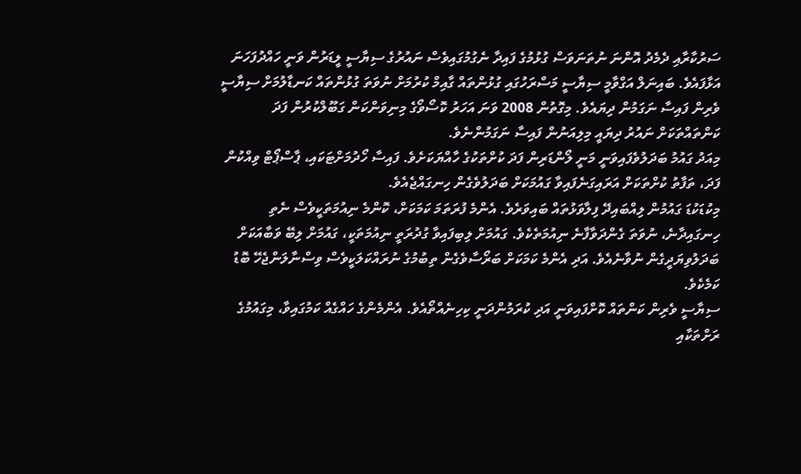ސަރުކާރާއި ދެމެދު އޮންނަ ނުތަނަވަސް ގުޅުމުގެ ފައިދާ ނެގުމުގައިވެސް ނައުރުގެ ސިޔާސީ ލީޑަރުން ވަނީ ހައްދުފަހަނަ އަޅާފައެވެ. ބައިނަލް އަގްވާމީ ސިޔާސީ މަސްރަހުގައި ގުޅުންތައް ގާއިމް ކުރުމަށް ނުވަތަ ގުޅުންތައް ކަނޑާލުމަށް ސިޔާސީ ވެރިން ފައިސާ ނަގަމުން ދިޔައެވެ. މިގޮތުން 2008 ވަނަ އަހަރު ކޮސޯވޯގެ މިނިވަންކަން ގަބޫލްކުރުން ފަދަ ކަންތައްތަކަށް ނައުރު ދިޔައީ މިލިއަނުން ފައިސާ ނަގަމުންނެވެ.
މިއަދު ގައުމު ބަދަލުވެފައިވަނީ މަނީ ލޯންޑަރިން ފަދަ ކުށްތަކުގެ ހާއްޔަކަށެވެ. ފައިސާ ހޯދުމަށްޓަކައި، ޕާސްޕޯޓް ވިއްކުން ފަދަ، ތަފާތު ކުށްތަކަށް އަރައިގަނެފައިވާ ގައުމަކަށް ބަދަލުވެގެން ހިނގައްޖެއެވެ.
މިކުޑަކުޑަ ގައުމުން ލިއްބައިދޭ ފިލާވަޅުތައް ބައިވަރެވެ. އެންމެ ފުރަތަމަ ކަމަކަށް، ކޮންމެ ނިއުމަތަކީވެސް ނެތި ހިނގައިދާނެ، ނުވަތަ ގެންދަވާފާނެ ނިއުމަތެކެވެ. ގައުމަށް ލިބިފައިވާ ގުދުރަތީ ނިއުމަތަކީ، ގައުމަށް ލިބޭ ވަބާއަކަށް ބަދަލުވިޔަދީގެން ނުވާނެއެވެ. އަދި އެންމެ ކަމަކަށް ބަރޯސާވެގެން ތިބުމުގެ ނުރައްކަލަކީވެސް ވިސްނާލަންޖެހޭ ބޮޑު ކަމެކެވެ.
ސިޔާސީ ވެރިން ކަންތައް ކޮށްފައިވަނީ އަދި ކުރަމުންދަނީ ކިހިނެއްތޯއެވެ. އެންމެންގެ ހައްގެއް ކަމުގައިވާ، މިގައުމުގެ ރަށްތަކާއި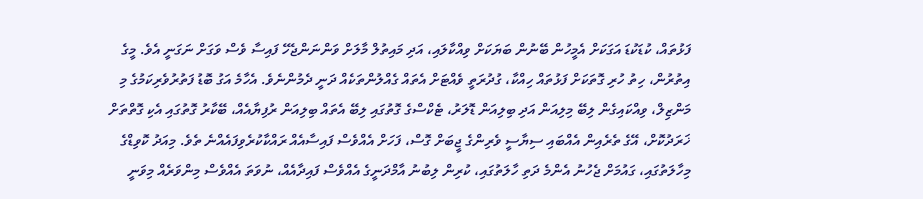ފަޅުތައް، ކުޑަކުޑަ އަގަކަށް އެމީހުން ބޭނުން ބަޔަކަށް ވިއްކާލައި، އަދި މައިތުލް މާލަށް ވަންނަންޖެހޭ ފައިސާ ވެސް ވަގަށް ނަގަނީ އެވެ. މީގެ އިތުރުން، ހިތު ހުރި ގޮތަކަށް ފަޅުތައް ހިއްކާ، ގުދުރަތީ ވެއްޓަށް އެތައް ގެއްލުންތަކެއް ދަނީ ދެމުންނެވެ. އެހާމެ އަގު ބޮޑު ފަތުރުވެރިކަމުގެ މި މަންޒިލް، ވިއްކައިގެން ލިބޭ މިލިއަން އަދި ބިލިއަން ޑޮލަރު، ޓެކްސްގެ ގޮތުގައި ލިބޭ އެތައް ބިލިއަން ރުފިޔާއެއް، ބޭކާރު ގޮތުގައި އެކި ގޮތްތަށް ޚަރަދުކޮށް، އޭގެ ތެރެއިން އެއްބައި ސިޔާސީ ވެރިންގެ ޖީބަށް ގޮސް، ފަހަށް އެއްވެސް ފައިސާއެއް ރައްކާކުރެވިފައެއްނެ ތެވެ. މިއަދު ކޮވިޑްގެ މިހާލަތުގައި، ގައުމަށް ޖެހުނު އެންމެ ދަތި ހާލަތުގައި، ކުރިން ލިބުނު އާމްދަނީގެ އެއްވެސް ފައިދާއެއް، ނުވަތަ އެއްވެސް މިންވަރެއް މިވަނީ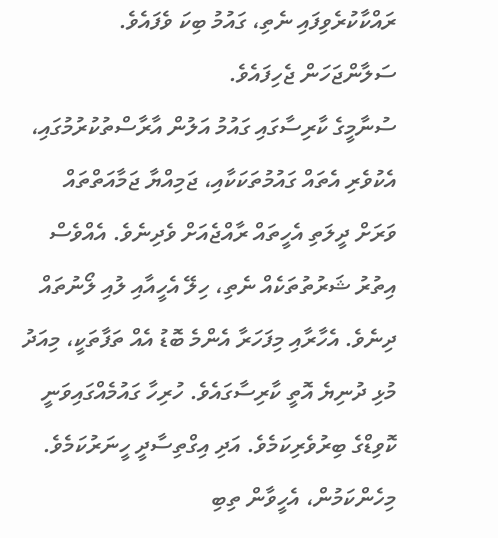ރައްކާކުރެވިފައި ނެތި، ގައުމު ބިކަ ވެފައެވެ. ސަލާންޖަހަން ޖެހިފައެވެ.
ސުނާމީގެ ކާރިސާގައި ގައުމު އަލުން އާރާސްތުކުރުމުގައި، އެކުވެރި އެތައް ގައުމުތަކަކާއި، ޖަމިއްޔާ ޖަމާއަތްތައް ވަރަށް ދީލަތި އެހީތައް ރާއްޖެއަށް ވެދިނެވެ. އެއްވެސް އިތުރު ޝަރުތުތަކެއް ނެތި، ހިލޭ އެހީއާއި ލުއި ލޯނުތައް ދިނެވެ. އެހާރާއި މިފަހަރާ އެންމެ ބޮޑު އެއް ތަފާތަކީ، މިއަދު މުޅި ދުނިޔެ އޮތީ ކާރިސާގައެވެ. ހުރިހާ ގައުމެއްގައިވަނީ ކޮވިޑްގެ ބިރުވެރިކަމެވެ. އަދި އިގްތިސާދީ ހީނަރުކަމެވެ. މިހެންކަމުން، އެހީވާން ތިބި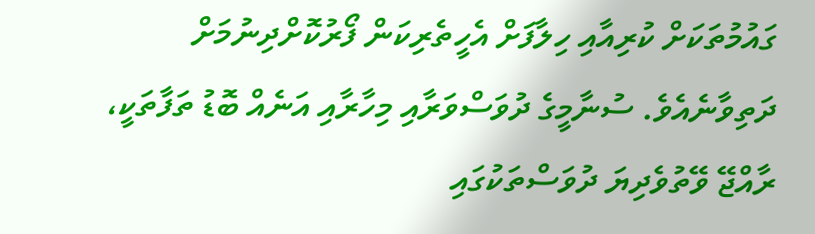ގައުމުތަކަށް ކުރިއާއި ހިލާފަށް އެހީތެރިކަން ފޯރުކޮށްދިނުމަށް ދަތިވާނެއެވެ. ސުނާމީގެ ދުވަސްވަރާއި މިހާރާއި އަނެއް ބޮޑު ތަފާތަކީ، ރާއްޖޭ ވޭތުވެދިޔަ ދުވަސްތަކުގައި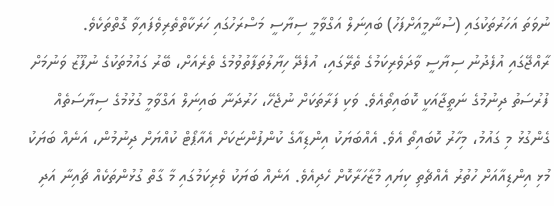ނުވަތަ އަހަރުތަކުގައި (ސުނާމީއަށްފަހު) ބައިނަލް އަގްވާމީ ސިޔާސީ މަސްރަހުގައި ހަރަކާތްތެރިވެފައިވާ ގޮތްތަކެވެ.
ރާއްޖޭގައި އުފެދުނު ސިޔާސީ ވާދަވެރިކަމުގެ ތެރޭގައި، އުފެދޭ ހިޔާލުތަފާތުވުމުގެ ތެރެއަށް، ބޭރު ގައުމުތަކުގެ ނުފޫޒު ވަނުމަށް ފުރުސަތު ދިނުމުގެ ނަތީޖާއަކީ ކޮބައިތޯއެވެ. ވަކި ފަރާތަކަށް ނުޖެހޭ، ހަރުދަނާ ބައިނަލް އަގްވާމީ ގުޅުމުގެ ސިޔާސަތެއް ގެންގުޅު މި ގައުމު، މިހާރު ކޮބައިތޯ އެވެ. އެއްބަޔަކު އިންޑިއާގެ ކުންފުންޏަކަށް އެއާޕޯޓް ކުއްޔަށް ދިނުމުން، އަނެއް ބަޔަކު މުޅި އިންޑިއާއަށް ހުތުރު އެއްޗެތި ކިޔައި މުޒާހަރާކޮށް ހެދިއެވެ. އަނެއް ބަޔަކު ވެރިކަމުގައި މާ ގާތް ގުޅުންތަކެއް ޗައިނާ އަދި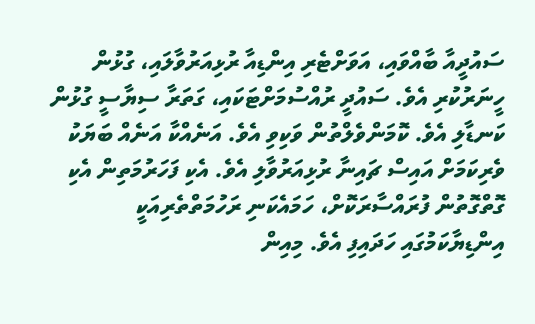ސައުދީއާ ބާއްވައި، އަވަށްޓެރި އިންޑިއާ ރުޅިއަރުވާލައި، ގުޅުން ހީނަރުކުރި އެވެ. ސައުދީ ރުއްސުމަށްޓަކައި، ގަތަރާ ސިޔާސީ ގުޅުން ކަނޑާލި އެވެ. ކޮމަންވެލްތުން ވަކިވި އެވެ. އަނެއްކާ އަނެއް ބަޔަކު ވެރިކަމަށް އައިސް ޗައިނާ ރުޅިއަރުވާލި އެވެ. އެކި ފަހަރުމަތިން އެކި ގޮތްގޮތުން ފުރައްސާރަކޮށް، ހަމައެކަނި ރަހުމަތްތެރިއަކީ އިންޑިޔާކަމުގައި ހަދައިފި އެވެ. މިއިން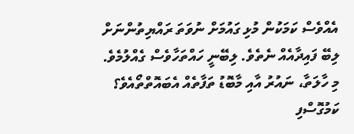އެއްވެސް ކަމަކުން މުޅި ގައުމަށް ނުވަތަ ރައްޔިތުންނަށް ލިބޭ ފައިދާއެއް ނެތެވެ. ލިބޭނީ ހައްތަހާވެސް ގެއްލުމެވެ. މި ހާލަތާ، ނައުރު އާއި މާބޮޑު ތަފާތެއް އެބައޮތްތޯއެވެ؟
ކަމުގޮސްފި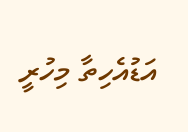އަޑުއެހިތާ މިހުރީ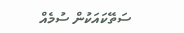ސަތޭކައަކުން ސުމެއް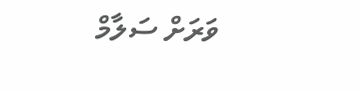ވަރަށް ސަލާމް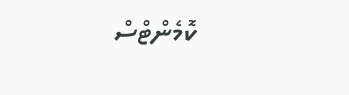ކޮމެންޓްސް